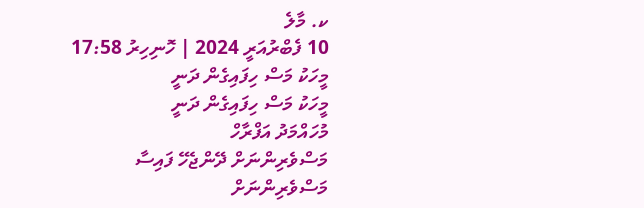ކ. މާލެ
10 ފެބްރުއަރީ 2024 | ހޮނިހިރު 17:58
މީހަކު މަސް ހިފައިގެން ދަނީ
މީހަކު މަސް ހިފައިގެން ދަނީ
މުހައްމަދު އަފްރާހް
މަސްވެރިންނަށް ދޭންޖެހޭ ފައިސާ
މަސްވެރިންނަށް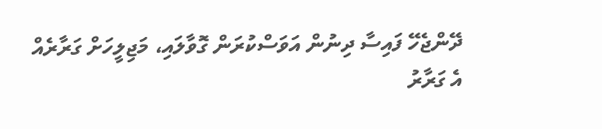ދޭންޖެހޭ ފައިސާ ދިނުން އަވަސްކުރަން ގޮވާލައި، މަޖިލީހަށް ގަރާރެއް
އެ ގަރާރު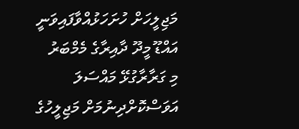މަޖިލީހަށް ހުށަހަޅުއްވާފައިވަނީ އައްޑޫ މީދޫ ދާއިރާގެ މެމްބަރު
މި ގަރާރާގުޅޭ މައްސަލަ އަވަސްކޮށްދިނުމަށް މަޖިލީހުގެ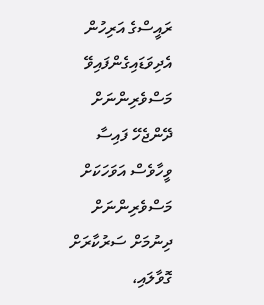ރައީސްގެ އަރިހުން އެދިވަޑައިގެންފައިވޭ
މަސްވެރިންނަށް ދޭންޖެހޭ ފައިސާ ވީހާވެސް އަވަހަކަށް މަސްވެރިންނަށް ދިނުމަށް ސަރުކާރަށް ގޮވާލައި،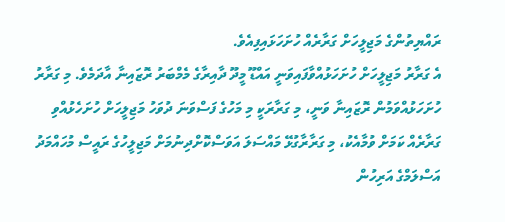ރައްޔިތުންގެ މަޖިލީހަށް ގަރާރެއް ހުށަހަޅައިފިއެވެ.
އެ ގަރާރު މަޖިލީހަށް ހުށަހަޅުއްވާފައިވަނީ އައްޑޫ މީދޫ ދާއިރާގެ މެމްބަރު ރޮޒައިނާ އާދަމެވެ. މި ގަރާރު ހުށަހަޅުއްވަމުން ރޮޒައިނާ ވަނީ، މި ގަރާރަކީ މި މަހުގެ ފަސްވަނަ ދުވަހު މަޖިލީހަށް ހުށަހެޅުއްވި ގަރާރެއް ކަމަށް ވުމާއެކު، މި ގަރާރާގުޅޭ މައްސަލަ އަވަސްކޮށްދިނުމަށް މަޖިލީހުގެ ރައީސް މުހައްމަދު އަސްލަމްގެ އަރިހުން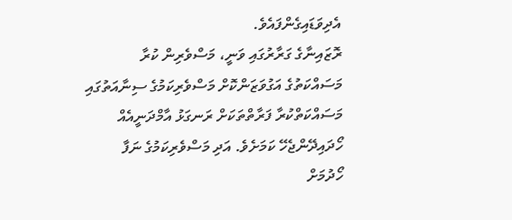އެދިވަޑައިގެންފައެވެ.
ރޮޒައިނާގެ ގަރާރުގައި ވަނީ، މަސްވެރިން ކުރާ މަސައްކަތުގެ އަގުވަޒަންކޮށް މަސްވެރިކަމުގެ ސިނާއަތުގައި މަސައްކަތްކުރާ ފަރާތްތަކަށް ރަނގަޅު އާމްދަނީއެއް ހޯދައިދޭންޖެހޭ ކަމަށެވެ. އަދި މަސްވެރިކަމުގެ ނަފާ ހޯދުމަށް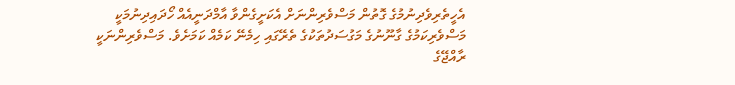އެހީތެރިވެދިނުމުގެ ގޮތުން މަސްވެރިންނަށް އެކަށީގެންވާ އާމްދަނީއެއް ހޯދައިދިނުމަކީ މަސްވެރިކަމުގެ ގާނޫނުގެ މަގުސަދުތަކުގެ ތެރޭގައި ހިމެނޭ ކަމެއް ކަމަށެވެ. މަސްވެރިންނަކީ ރާއްޖޭގެ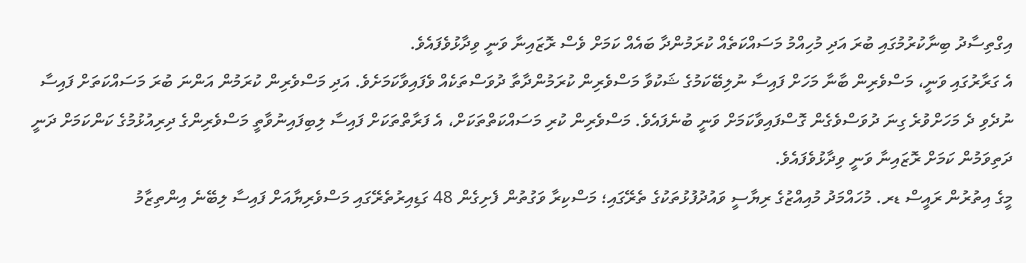އިގްތިސާދު ބިނާކުރުމުގައި ބުރަ އަދި މުހިއްމު މަސައްކަތެއް ކުރަމުންދާ ބައެއް ކަމަށް ވެސް ރޮޒައިނާ ވަނީ ވިދާޅުވެފައެވެ.
އެ ގަރާރުގައި ވަނީ، މަސްވެރިން ބާނާ މަހަށް ފައިސާ ނުލިބޭކަމުގެ ޝަކުވާ މަސްވެރިން ކުރަމުންދާތާ ދުވަސްތަކެއް ވެފައިވާކަމަށެވެ. އަދި މަސްވެރިން ކުރަމުން އަންނަ ބުރަ މަސައްކަތަށް ފައިސާ ނުދެވި ދެ މަހަށްވުރެ ގިނަ ދުވަސްވެގެން ގޮސްފައިވާކަމަށް ވަނީ ބުނެފައެވެ. މަސްވެރިން ކުރި މަސައްކަތްތަކަށް، އެ ފަރާތްތަކަށް ފައިސާ ލިބިފައިނުވާތީ މަސްވެރިންގެ ދިރިއުޅުމުގެ ކަންކަމަށް ދަނީ ދަތިވަމުން ކަމަށް ރޮޒައިނާ ވަނީ ވިދާޅުވެފައެވެ.
މީގެ އިތުރުން ރައީސް ޑރ. މުހައްމަދު މުއިއްޒުގެ ރިޔާސީ ވައުދުފުޅުތަކުގެ ތެރޭގައި؛ މަސްކިރާ ވަގުތުން ފެށިގެން 48 ގަޑިއިރުތެރޭގައި މަސްވެރިޔާއަށް ފައިސާ ލިބޭނެ އިންތިޒާމު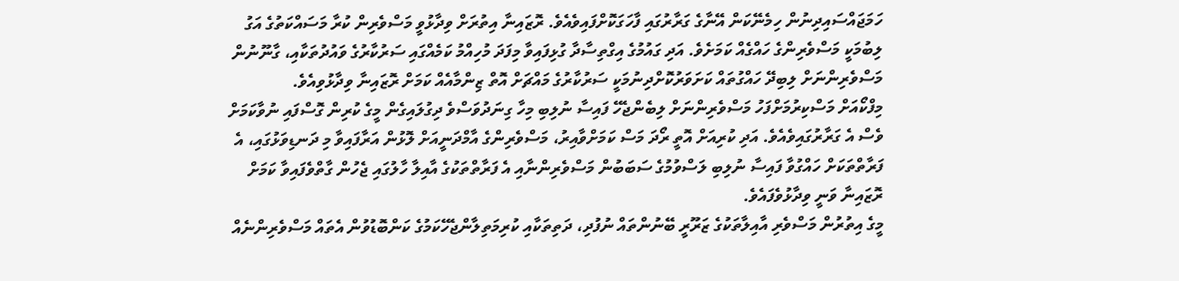ހަމަޖައްސައިދިނުން ހިމެނޭކަން އޭނާގެ ގަރާރުގައި ފާހަގަކޮށްފައިވެއެވެ. ރޮޒައިނާ އިތުރަށް ވިދާޅުވީ މަސްވެރިން ކުރާ މަސައްކަތުގެ އަގު ލިބުމަކީ މަސްވެރިންގެ ހައްގެއް ކަމަށެވެ. އަދި ގައުމުގެ އިގްތިސާދާ ގުޅިފައިވާ މިފަދަ މުހިއްމު ކަމެއްގައި ސަރުކާރުގެ ވައުދުތަކާއި، ގާނޫނުން މަސްވެރިންނަށް ލިބިދޭ ހައްގުތައް ކަށަވަރުކޮށްދިނުމަކީ ސަރުކާރުގެ މައްޗަށް އޮތް ޒިންމާއެއް ކަމަށް ރޮޒައިނާ ވިދާޅުވިއެވެ.
މިފްކޯއަށް މަސްކިރުމަށްފަހު މަސްވެރިންނަށް ލިބެންޖެހޭ ފައިސާ ނުލިބި މިހާ ގިނަދުވަސްވެ ދިގުލައިގެން މީގެ ކުރިން ގޮސްފައި ނުވާކަމަށް ވެސް އެ ގަރާރުގައިވެއެވެ. އަދި ކުރިއަށް އޮތީ ރޯދަ މަސް ކަމަށްވާއިރު، މަސްވެރިންގެ އާމްދަނީއަށް ލޮޅުން އަރާފައިވާ މި ދަނޑިވަޅުގައި، އެ ފަރާތްތަކަށް ހައްގުވާ ފައިސާ ނުލިބި ލަސްވުމުގެ ސަބަބުން މަސްވެރިންނާއި އެ ފަރާތްތަކުގެ އާއިލާ ހާލުގައި ޖެހުން ގާތްވެފައިވާ ކަމަށް ރޮޒައިނާ ވަނީ ވިދާޅުވެފައެވެ.
މީގެ އިތުރުން މަސްވެރި އާއިލާތަކުގެ ޒަރޫރީ ބޭނުންތައް ނުފުދި، ދަތިތަކާއި ކުރިމަތިލާންޖެހޭކަމުގެ ކަންބޮޑުވުން އެތައް މަސްވެރިންނެއް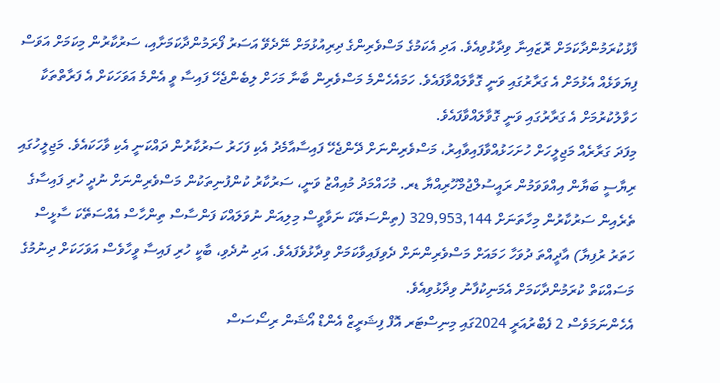ފާޅުކުރަމުންދާކަމަށް ރޮޒައިނާ ވިދާޅުވިއެވެ. އަދި އެކަމުގެ މަސްވެރިންގެ ދިރިއުޅުމަށް ނޭދެވޭ އަސަރު ފޯރަމުންދާކަމަށާއި، ސަރުކާރުން މިކަމަށް އަވަސް ފިޔަވަޅެއް އެޅުމަށް އެ ގަރާރުގައި ވަނީ ގޮވާލައްވާފައެވެ. ހަމައެހެންމެ މަސްވެރިން ބާނާ މަހަށް ލިބެންޖެހޭ ފައިސާ ވީ އެންމެ އަވަހަކަށް އެ ފަރާތްތަކާ ހަވާލުކުރުމަށް އެ ގަރާރުގައި ވަނީ ގޮވާލައްވާފައެވެ.
މިފަދަ ގަރާރެއް މަޖިލީހަށް ހުށަހަޅުއްވާފައިވާއިރު، މަސްވެރިންނަށް ދޭންޖެހޭ ފައިސާއާމެދު އެކި ފަހަރު ސަރުކާރުން ދައްކަނީ އެކި ވާހަކައެވެ. މަޖިލީހުގައި ރިޔާސީ ބަޔާން އިއްވަވަމުން ރައީސުލްޖުމްހޫރިއްޔާ ޑރ. މުހައްމަދު މުއިއްޒު ވަނީ، ސަރުކާރު ކުންފުނިތަކުން މަސްވެރިންނަށް ނުދީ ހުރި ފައިސާގެ ތެރެއިން ސަރުކާރުން މިހާތަނަށް 329,953,144 (ތިންސަތޭކަ ނަވާވީސް މިލިއަން ނުވަލައްކަ ފަންސާސް ތިންހާސް އެއްސަތޭކަ ސާޅީސް ހަތަރު ރުފިޔާ) އާދީއްތަ ދުވަހާ ހަމައަށް މަސްވެރިންނަށް ދެވިފައިވާކަމަށް ވިދާޅުވެފައެވެ. އަދި ނުދެވި، ބާކީ ހުރި ފައިސާ ވީހާވެސް އަވަހަކަށް ދިނުމުގެ މަސައްކަތް ކުރަމުންދާކަމަށް އެމަނިކުފާނު ވިދާޅުވިއެވެ.
އެހެންނަމަވެސް 2 ފެބްރުއަރީ 2024ގައި މިނިސްޓަރ އޮފް ފިޝަރީޒް އެންޑް އޯޝަން ރިސޯސަސް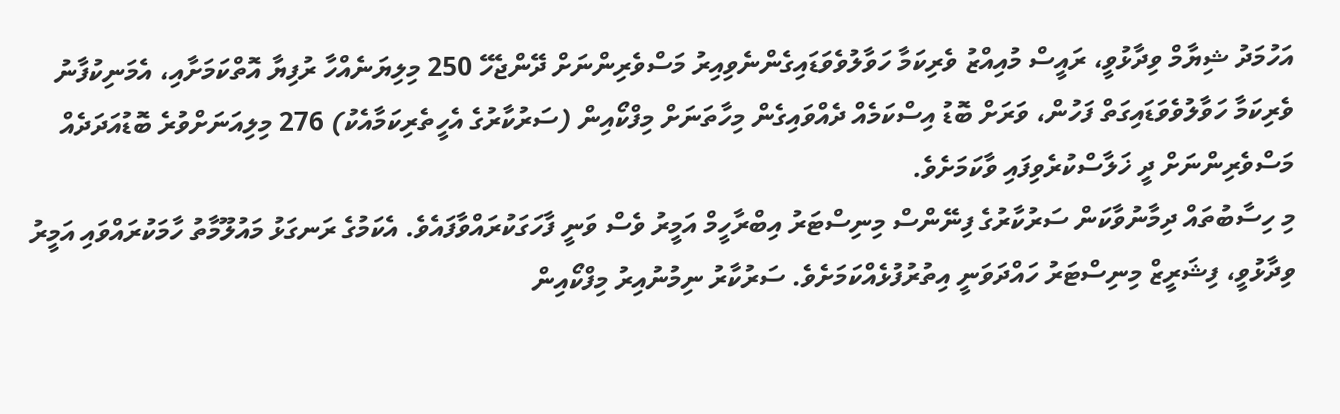އަހުމަދު ޝިޔާމް ވިދާޅުވީ، ރައީސް މުއިއްޒު ވެރިކަމާ ހަވާލުވެވަޑައިގެންނެވިއިރު މަސްވެރިންނަށް ދޭންޖެހޭ 250 މިލިޔަނެއްހާ ރުފިޔާ އޮތްކަމަށާއި، އެމަނިކުފާނު ވެރިކަމާ ހަވާލުވެވަޑައިގަތް ފަހުން، ވަރަށް ބޮޑު އިސްކަމެއް ދެއްވައިގެން މިހާތަނަށް މިފްކޯއިން (ސަރުކާރުގެ އެހީތެރިކަމާއެކު) 276 މިލިއަނަށްވުރެ ބޮޑުއަދަދެއް މަސްވެރިންނަށް ދީ ޚަލާސްކުރެވިފައި ވާކަމަށެވެ.
މި ހިސާބުތައް ދިމާނުވާކަން ސަރުކާރުގެ ފިނޭންސް މިނިސްޓަރު އިބްރާހީމް އަމީރު ވެސް ވަނީ ފާހަގަކުރައްވާފައެވެ. އެކަމުގެ ރަނގަޅު މައުލޫމާތު ހާމަކުރައްވައި އަމީރު ވިދާޅުވީ، ފިޝަރީޒް މިނިސްޓަރު ހައްދަވަނީ އިތުރުފުޅެއްކަމަށެވެ. ސަރުކާރު ނިމުނުއިރު މިފްކޯއިން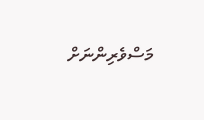މަސްވެރިންނަށް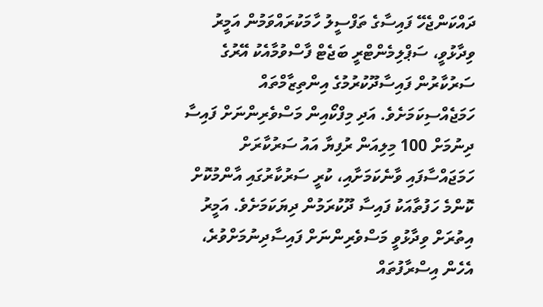ދައްކަންޖެހޭ ފައިސާގެ ތަފްސީލު ހާމަކުރައްވަމުން އަމީރު ވިދާޅުވީ، ސަޕްލިމެންޓްރީ ބަޖެޓް ފާސްވުމާއެކު އޭރުގެ ސަރުކާރުން ފައިސާދޫކުރުމުގެ އިންތިޒާމްތައް ހަމަޖެއްސިކަމަށެވެ. އަދި މިފްކޯއިން މަސްވެރިންނަށް ފައިސާ ދިނުމަށް 100 މިލިއަން ރުފިޔާ އައު ސަރުކާރަށް ހަމަޖައްސާފައި ވާނެކަމަށާއި، ކުރީ ސަރުކާރުގައި އާންމުކޮށް ކޮންމެ ހަފުތާއަކު ފައިސާ ދޫކުރަމުން ދިޔަކަމަށެވެ. އަމީރު އިތުރަށް ވިދާޅުވީ މަސްވެރިންނަށް ފައިސާދިނުމަށްވުރެ، އެހެން އިސްރާފުތައް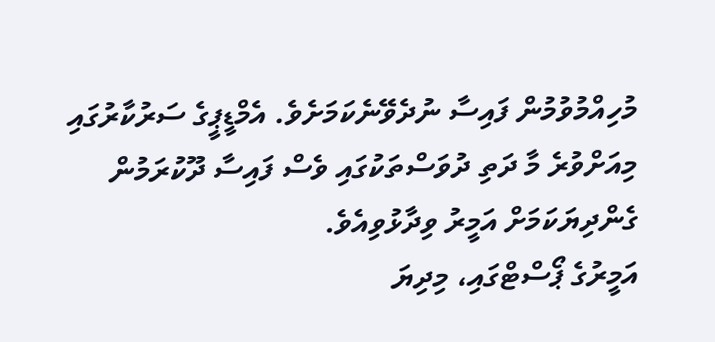މުހިއްމުވުމުން ފައިސާ ނުދެވޭނެކަމަށެވެ. އެމްޑީޕީގެ ސަރުކާރުގައި މިއަށްވުރެ މާ ދަތި ދުވަސްތަކުގައި ވެސް ފައިސާ ދޫކުރަމުން ގެންދިޔަކަމަށް އަމީރު ވިދާޅުވިއެވެ.
އަމީރުގެ ޕޯސްޓްގައި، މިދިޔަ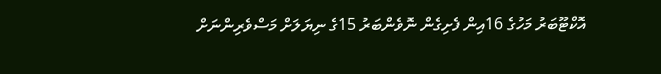އޮކްޓޫބަރު މަހުގެ 16އިން ފެށިގެން ނޮވެންބަރު 15ގެ ނިޔަލަށް މަސްވެރިންނަށް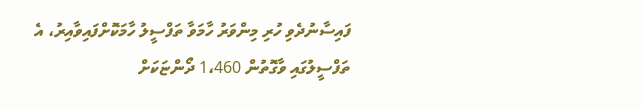ފައިސާނުދެވި ހުރި މިންވަރު ހާމަވާ ތަފްސީލު ހާމަކޮށްފައިވާއިރު، އެ ތަފްސީލުގައި ވާގޮތުން 1،460 ދޯންޏަކަށް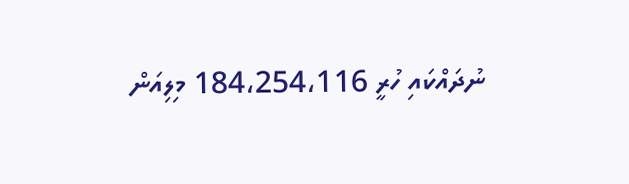ނުދައްކައި ހުރީ 184،254،116 މިލިއަން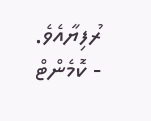ރުފިޔާއެވެ.
- ކޮމެންޓް